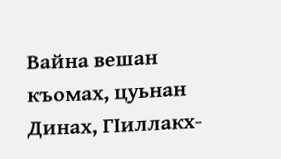Вайна вешан къомах, цуьнан Динах, ГIиллакх-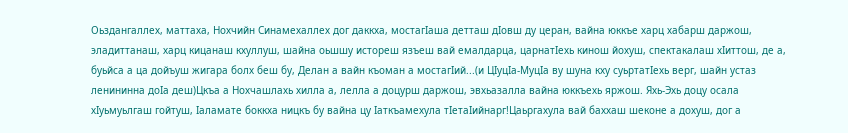Оьздангаллех, маттаха, Нохчийн Синамехаллех дог даккха, мостагIаша детташ дIовш ду церан, вайна юккъе харц хабарш даржош, эладиттанаш, харц кицанаш кхуллуш, шайна оьшшу истореш язъеш вай емалдарца, царнатIехь кинош йохуш, спектакалаш хIиттош, де а, буьйса а ца дойъуш жигара болх беш бу, Делан а вайн къоман а мостагIий...(и ЦIуцIа-МуцIа ву шуна кху суьртатIехь верг, шайн устаз ленининна доIа деш)Цкъа а Нохчашлахь хилла а, лелла а доцурш даржош, эвхьазалла вайна юккъехь яржош. Яхь-Эхь доцу осала хIуьмуьлгаш гойтуш, Iаламате боккха ницкъ бу вайна цу Iаткъамехула тIетаIийнарг!Цаьргахула вай баххаш шеконе а дохуш, дог а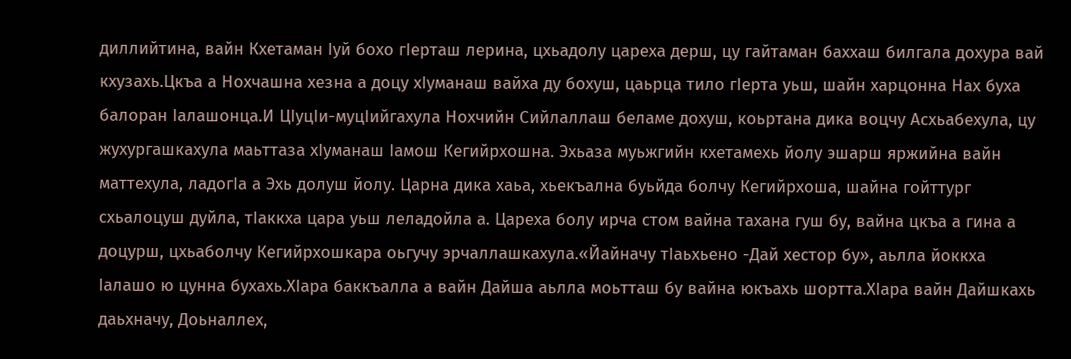диллийтина, вайн Кхетаман Iуй бохо гIерташ лерина, цхьадолу цареха дерш, цу гайтаман баххаш билгала дохура вай кхузахь.Цкъа а Нохчашна хезна а доцу хIуманаш вайха ду бохуш, цаьрца тило гIерта уьш, шайн харцонна Нах буха балоран Iалашонца.И ЦIуцIи-муцIийгахула Нохчийн Сийлаллаш беламе дохуш, коьртана дика воцчу Асхьабехула, цу жухургашкахула маьттаза хIуманаш Iамош Кегийрхошна. Эхьаза муьжгийн кхетамехь йолу эшарш яржийна вайн маттехула, ладогIа а Эхь долуш йолу. Царна дика хаьа, хьекъална буьйда болчу Кегийрхоша, шайна гойттург схьалоцуш дуйла, тIаккха цара уьш леладойла а. Цареха болу ирча стом вайна тахана гуш бу, вайна цкъа а гина а доцурш, цхьаболчу Кегийрхошкара оьгучу эрчаллашкахула.«Йайначу тIаьхьено -Дай хестор бу», аьлла йоккха Iалашо ю цунна бухахь.ХIара баккъалла а вайн Дайша аьлла моьтташ бу вайна юкъахь шортта.ХIара вайн Дайшкахь даьхначу, Доьналлех,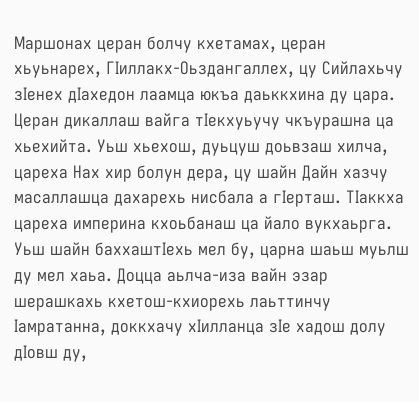Маршонах церан болчу кхетамах, церан хьуьнарех, ГIиллакх-Оьздангаллех, цу Сийлахьчу зIенех дIахедон лаамца юкъа даьккхина ду цара. Церан дикаллаш вайга тIекхуьучу чкъурашна ца хьехийта. Уьш хьехош, дуьцуш доьвзаш хилча, цареха Нах хир болун дера, цу шайн Дайн хазчу масаллашца дахарехь нисбала а гIерташ. ТIаккха цареха империна кхоьбанаш ца йало вукхаьрга. Уьш шайн баххаштIехь мел бу, царна шаьш муьлш ду мел хаьа. Доцца аьлча-иза вайн эзар шерашкахь кхетош-кхиорехь лаьттинчу Iамратанна, доккхачу хIилланца зIе хадош долу дIовш ду,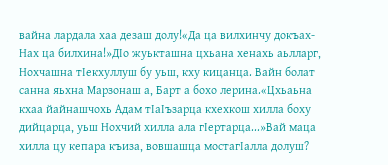вайна лардала хаа дезаш долу!«Да ца вилхинчу докъах-Нах ца билхина!»ДIо жуькташна цхьана хенахь аьлларг, Нохчашна тIекхуллуш бу уьш, кху кицанца. Вайн болат санна яьхна Марзонаш а, Барт а бохо лерина.«Цхьаьна кхаа йайнашчохь Адам тIаIъзарца кхехкош хилла боху дийцарца, уьш Нохчий хилла ала гIертарца...»Вай маца хилла цу кепара къиза, вовшашца мостагIалла долуш?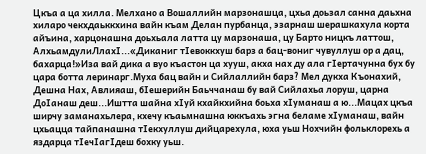Цкъа а ца хилла. Мелхано а Вошаллийн марзонашца, цхьа доьзал санна даьхна хиларо чекхдаьккхина вайн къам Делан пурбанца, эзарнаш шерашкахула корта айъина, харцонашна доьхьала латта цу марзонаша, цу Барто ницкъ латтош, АлхьамдулиЛлахI...«Диканиг тIевоккхуш барз а бац-вониг чувуллуш ор а дац, бахарца!»Иза вай дика а вуо къастон ца хууш, акха нах ду ала гIертачунна бух бу цара ботта леринарг.Муха бац вайн и Сийлаллийн барз? Мел дукха Къонахий, Дешна Нах, Авлияаш, бIешерийн Баьччанаш бу вай Сийлахьа лоруш, царна ДоIанаш деш...Иштта шайна хIуй кхайкхийна боьха хIуманаш а ю...Мацах цкъа ширчу заманахьлера, кхечу къаьмнашна юккъахь эгна беламе хIуманаш, вайн цхьацца тайпанашна тIекхуллуш дийцарехула, юха уьш Нохчийн фольклорехь а яздарца тIечIагIдеш бохку уьш.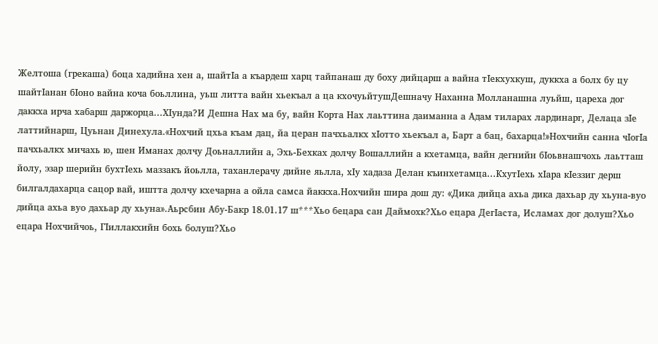Желтоша (грекаша) боца хадийна хен а, шайтIа а къардеш харц тайпанаш ду боху дийцарш а вайна тIекхухкуш, дуккха а болх бу цу шайтIанан бIоно вайна коча боьллина, уьш литта вайн хьекъал а ца кхочуьйтушДешначу Наханна Молланашна луьйш, цареха дог даккха ирча хабарш даржорца...ХIунда?И Дешна Нах ма бу, вайн Корта Нах лаьттина даиманна а Адам тиларах лардинарг, Делаца зIе латтийнарш, Цуьнан Динехула.«Нохчий цхьа къам дац, йа церан пачхьалкх хIотто хьекъал а, Барт а бац, бахарца!»Нохчийн санна чIогIа пачхьалкх мичахь ю, шен Иманах долчу Доьналлийн а, Эхь-Бехках долчу Вошаллийн а кхетамца, вайн дегнийн бIоьвнашчохь лаьтташ йолу, эзар шерийн бухтIехь маззакъ йоьлла, таханлерачу дийне яьлла, хIу хадаза Делан къинхетамца...КхутIехь хIара кIеззиг дерш билгалдахарца сацор вай, иштта долчу кхечарна а ойла самса йаккха.Нохчийн шира дош ду: «Дика дийца ахьа дика дахьар ду хьуна-вуо дийца ахьа вуо дахьар ду хьуна».Аьрсбин Абу-Бакр 18.01.17 ш***Хьо бецара сан Даймохк?Хьо ецара ДегIаста, Исламах дог долуш?Хьо ецара Нохчийчоь, ГIиллакхийн бохь болуш?Хьо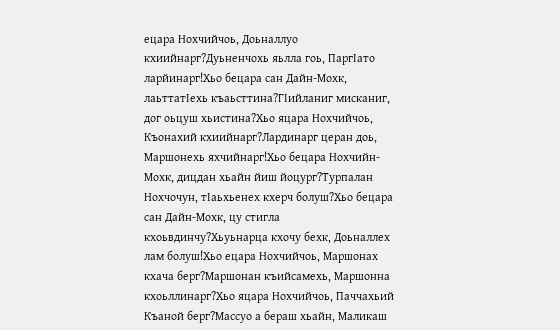ецара Нохчийчоь, Доьналлуо кхиийнарг?Дуьненчохь яьлла гоь, ПаргIато ларйинарг!Хьо бецара сан Дайн-Мохк, лаьттатIехь къаьсттина?ГIийланиг мисканиг, дог оьцуш хьистина?Хьо яцара Нохчийчоь, Къонахий кхиийнарг?Лардинарг церан доь, Маршонехь яхчийнарг!Хьо бецара Нохчийн-Мохк, дицдан хьайн йиш йоцург?Турпалан Нохчочун, тIаьхьенех кхерч болуш?Хьо бецара сан Дайн-Мохк, цу стигла кхоьвдинчу?Хьуьнарца кхочу бехк, Доьналлех лам болуш!Хьо ецара Нохчийчоь, Маршонах кхача берг?Маршонан къийсамехь, Маршонна кхоьллинарг?Хьо яцара Нохчийчоь, Паччахьий Къаной берг?Массуо а бераш хьайн, Маликаш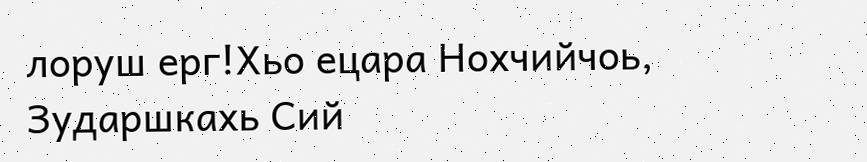лоруш ерг!Хьо ецара Нохчийчоь, Зударшкахь Сий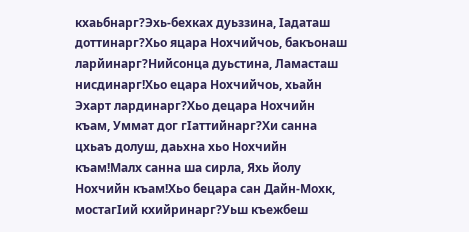кхаьбнарг?Эхь-бехках дуьззина, Iадаташ доттинарг?Хьо яцара Нохчийчоь, бакъонаш ларйинарг?Нийсонца дуьстина, Ламасташ нисдинарг!Хьо ецара Нохчийчоь, хьайн Эхарт лардинарг?Хьо децара Нохчийн къам, Уммат дог гIаттийнарг?Хи санна цхьаъ долуш, даьхна хьо Нохчийн къам!Малх санна ша сирла, Яхь йолу Нохчийн къам!Хьо бецара сан Дайн-Мохк, мостагIий кхийринарг?Уьш къежбеш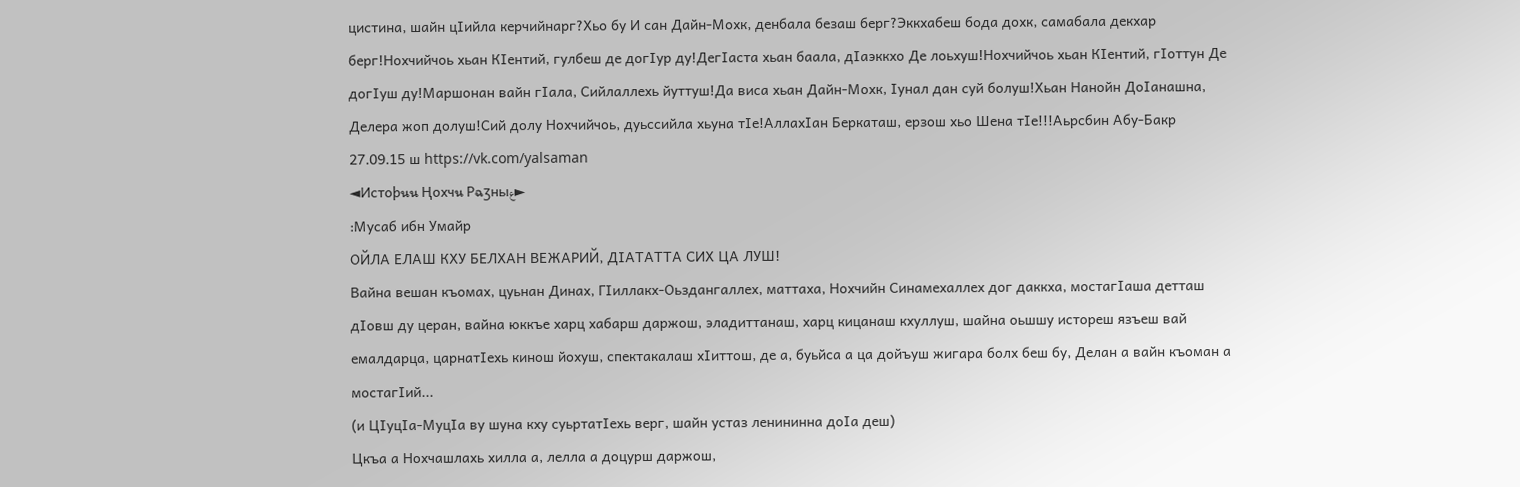цистина, шайн цIийла керчийнарг?Хьо бу И сан Дайн-Мохк, денбала безаш берг?Эккхабеш бода дохк, самабала декхар берг!Нохчийчоь хьан КIентий, гулбеш де догIур ду!ДегIаста хьан баала, дIаэккхо Де лоьхуш!Нохчийчоь хьан КIентий, гIоттун Де догIуш ду!Маршонан вайн гIала, Сийлаллехь йуттуш!Да виса хьан Дайн-Мохк, Iунал дан суй болуш!Хьан Нанойн ДоIанашна, Делера жоп долуш!Сий долу Нохчийчоь, дуьссийла хьуна тIе!АллахIан Беркаташ, ерзош хьо Шена тIе!!!Аьрсбин Абу-Бакр 27.09.15 ш https://vk.com/yalsaman
◄Истоþนน Ңохчน Рฉʒныع►
:Мусаб ибн Умайр
ОЙЛА ЕЛАШ КХУ БЕЛХАН ВЕЖАРИЙ, ДIАТАТТА СИХ ЦА ЛУШ!
Вайна вешан къомах, цуьнан Динах, ГIиллакх-Оьздангаллех, маттаха, Нохчийн Синамехаллех дог даккха, мостагIаша детташ дIовш ду церан, вайна юккъе харц хабарш даржош, эладиттанаш, харц кицанаш кхуллуш, шайна оьшшу истореш язъеш вай емалдарца, царнатIехь кинош йохуш, спектакалаш хIиттош, де а, буьйса а ца дойъуш жигара болх беш бу, Делан а вайн къоман а мостагIий...
(и ЦIуцIа-МуцIа ву шуна кху суьртатIехь верг, шайн устаз ленининна доIа деш)
Цкъа а Нохчашлахь хилла а, лелла а доцурш даржош,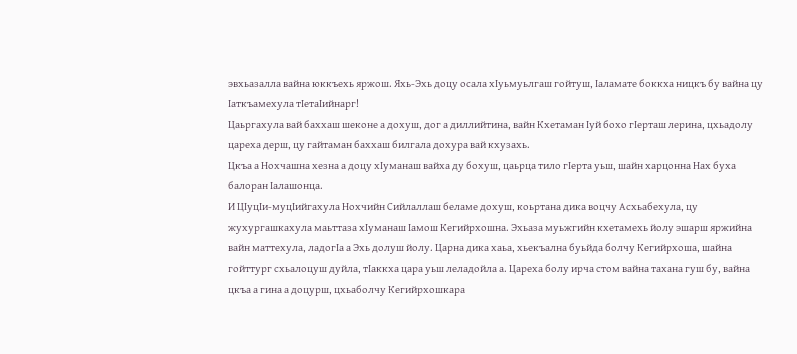эвхьазалла вайна юккъехь яржош. Яхь-Эхь доцу осала хIуьмуьлгаш гойтуш, Iаламате боккха ницкъ бу вайна цу Iаткъамехула тIетаIийнарг!
Цаьргахула вай баххаш шеконе а дохуш, дог а диллийтина, вайн Кхетаман Iуй бохо гIерташ лерина, цхьадолу цареха дерш, цу гайтаман баххаш билгала дохура вай кхузахь.
Цкъа а Нохчашна хезна а доцу хIуманаш вайха ду бохуш, цаьрца тило гIерта уьш, шайн харцонна Нах буха балоран Iалашонца.
И ЦIуцIи-муцIийгахула Нохчийн Сийлаллаш беламе дохуш, коьртана дика воцчу Асхьабехула, цу жухургашкахула маьттаза хIуманаш Iамош Кегийрхошна. Эхьаза муьжгийн кхетамехь йолу эшарш яржийна вайн маттехула, ладогIа а Эхь долуш йолу. Царна дика хаьа, хьекъална буьйда болчу Кегийрхоша, шайна гойттург схьалоцуш дуйла, тIаккха цара уьш леладойла а. Цареха болу ирча стом вайна тахана гуш бу, вайна цкъа а гина а доцурш, цхьаболчу Кегийрхошкара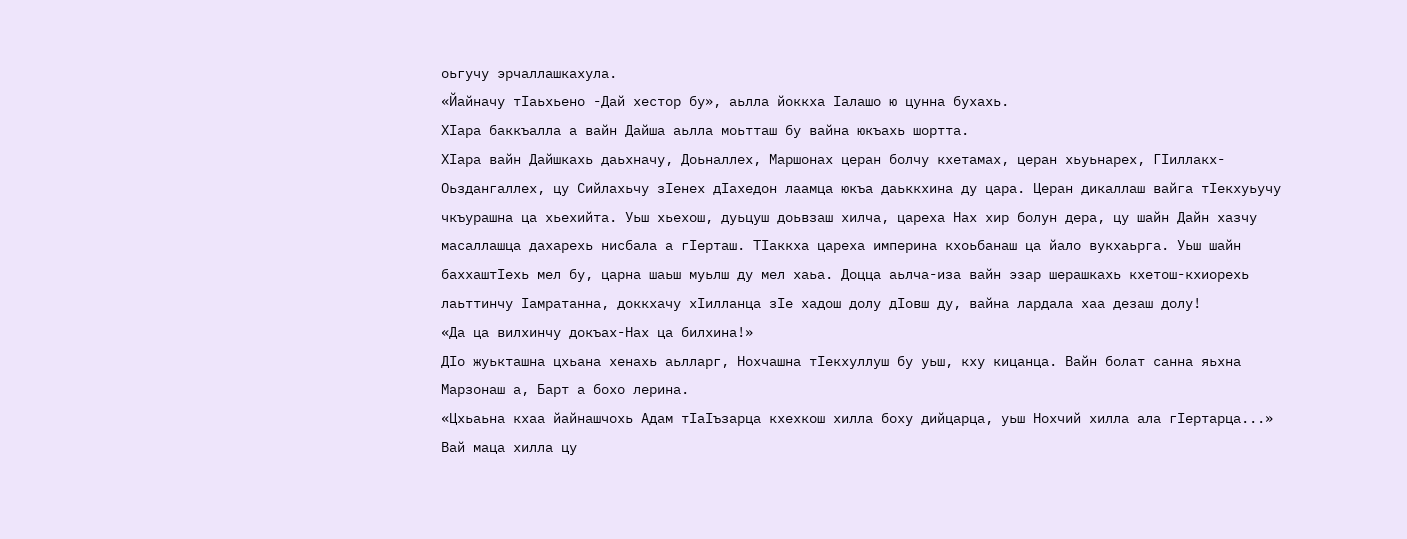оьгучу эрчаллашкахула.
«Йайначу тIаьхьено -Дай хестор бу», аьлла йоккха Iалашо ю цунна бухахь.
ХIара баккъалла а вайн Дайша аьлла моьтташ бу вайна юкъахь шортта.
ХIара вайн Дайшкахь даьхначу, Доьналлех, Маршонах церан болчу кхетамах, церан хьуьнарех, ГIиллакх-Оьздангаллех, цу Сийлахьчу зIенех дIахедон лаамца юкъа даьккхина ду цара. Церан дикаллаш вайга тIекхуьучу чкъурашна ца хьехийта. Уьш хьехош, дуьцуш доьвзаш хилча, цареха Нах хир болун дера, цу шайн Дайн хазчу масаллашца дахарехь нисбала а гIерташ. ТIаккха цареха империна кхоьбанаш ца йало вукхаьрга. Уьш шайн баххаштIехь мел бу, царна шаьш муьлш ду мел хаьа. Доцца аьлча-иза вайн эзар шерашкахь кхетош-кхиорехь лаьттинчу Iамратанна, доккхачу хIилланца зIе хадош долу дIовш ду, вайна лардала хаа дезаш долу!
«Да ца вилхинчу докъах-Нах ца билхина!»
ДIо жуькташна цхьана хенахь аьлларг, Нохчашна тIекхуллуш бу уьш, кху кицанца. Вайн болат санна яьхна Марзонаш а, Барт а бохо лерина.
«Цхьаьна кхаа йайнашчохь Адам тIаIъзарца кхехкош хилла боху дийцарца, уьш Нохчий хилла ала гIертарца...»
Вай маца хилла цу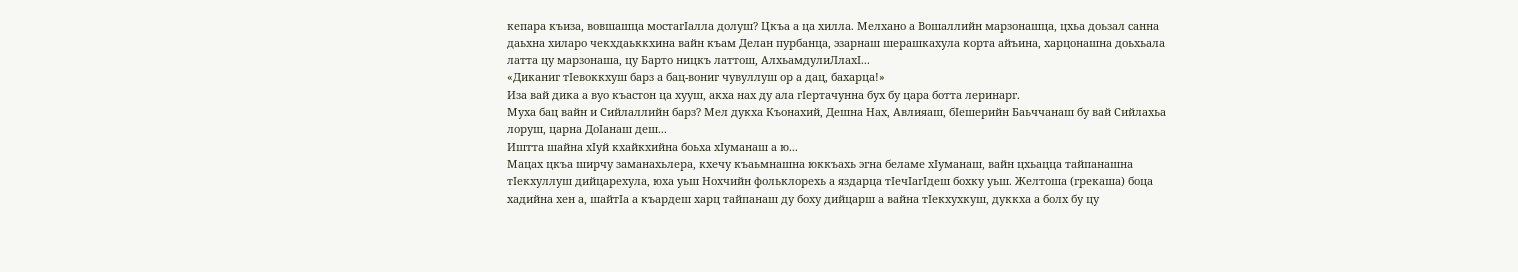кепара къиза, вовшашца мостагIалла долуш? Цкъа а ца хилла. Мелхано а Вошаллийн марзонашца, цхьа доьзал санна даьхна хиларо чекхдаьккхина вайн къам Делан пурбанца, эзарнаш шерашкахула корта айъина, харцонашна доьхьала латта цу марзонаша, цу Барто ницкъ латтош, АлхьамдулиЛлахI...
«Диканиг тIевоккхуш барз а бац-вониг чувуллуш ор а дац, бахарца!»
Иза вай дика а вуо къастон ца хууш, акха нах ду ала гIертачунна бух бу цара ботта леринарг.
Муха бац вайн и Сийлаллийн барз? Мел дукха Къонахий, Дешна Нах, Авлияаш, бIешерийн Баьччанаш бу вай Сийлахьа лоруш, царна ДоIанаш деш...
Иштта шайна хIуй кхайкхийна боьха хIуманаш а ю...
Мацах цкъа ширчу заманахьлера, кхечу къаьмнашна юккъахь эгна беламе хIуманаш, вайн цхьацца тайпанашна тIекхуллуш дийцарехула, юха уьш Нохчийн фольклорехь а яздарца тIечIагIдеш бохку уьш. Желтоша (грекаша) боца хадийна хен а, шайтIа а къардеш харц тайпанаш ду боху дийцарш а вайна тIекхухкуш, дуккха а болх бу цу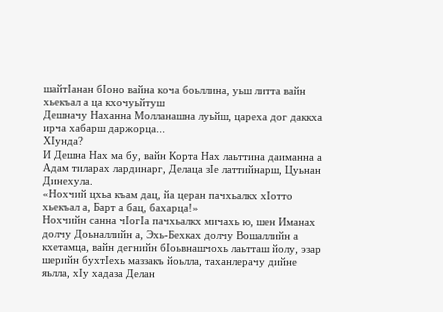шайтIанан бIоно вайна коча боьллина, уьш литта вайн хьекъал а ца кхочуьйтуш
Дешначу Наханна Молланашна луьйш, цареха дог даккха ирча хабарш даржорца...
ХIунда?
И Дешна Нах ма бу, вайн Корта Нах лаьттина даиманна а Адам тиларах лардинарг, Делаца зIе латтийнарш, Цуьнан Динехула.
«Нохчий цхьа къам дац, йа церан пачхьалкх хIотто хьекъал а, Барт а бац, бахарца!»
Нохчийн санна чIогIа пачхьалкх мичахь ю, шен Иманах долчу Доьналлийн а, Эхь-Бехках долчу Вошаллийн а кхетамца, вайн дегнийн бIоьвнашчохь лаьтташ йолу, эзар шерийн бухтIехь маззакъ йоьлла, таханлерачу дийне яьлла, хIу хадаза Делан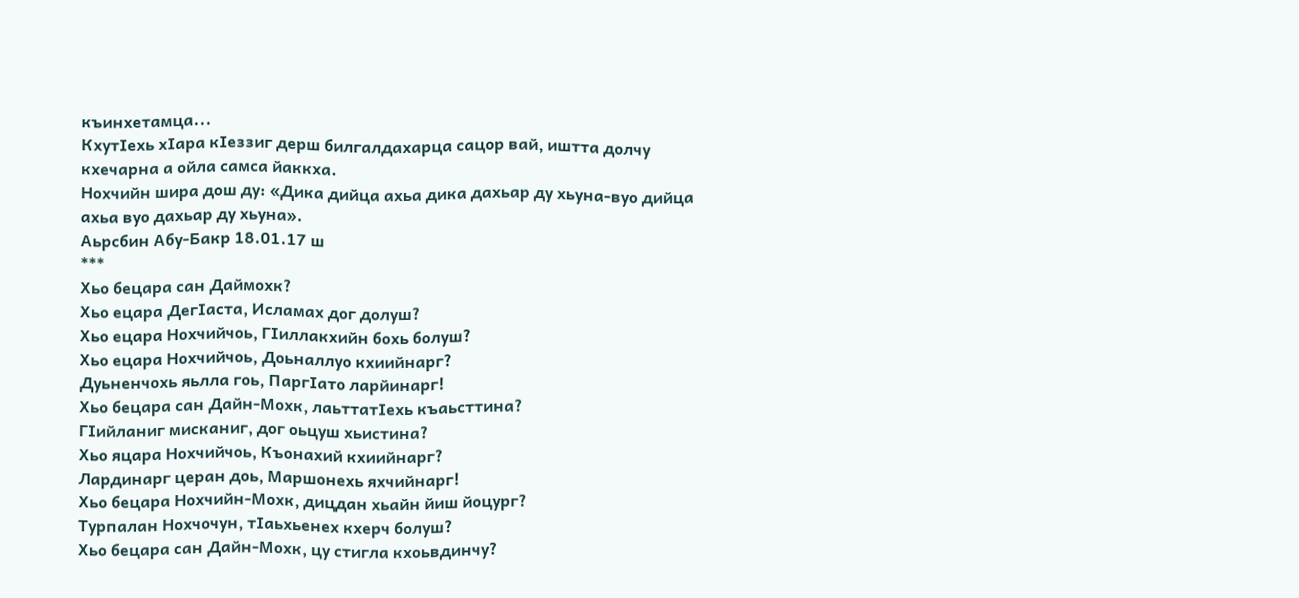къинхетамца...
КхутIехь хIара кIеззиг дерш билгалдахарца сацор вай, иштта долчу кхечарна а ойла самса йаккха.
Нохчийн шира дош ду: «Дика дийца ахьа дика дахьар ду хьуна-вуо дийца ахьа вуо дахьар ду хьуна».
Аьрсбин Абу-Бакр 18.01.17 ш
***
Хьо бецара сан Даймохк?
Хьо ецара ДегIаста, Исламах дог долуш?
Хьо ецара Нохчийчоь, ГIиллакхийн бохь болуш?
Хьо ецара Нохчийчоь, Доьналлуо кхиийнарг?
Дуьненчохь яьлла гоь, ПаргIато ларйинарг!
Хьо бецара сан Дайн-Мохк, лаьттатIехь къаьсттина?
ГIийланиг мисканиг, дог оьцуш хьистина?
Хьо яцара Нохчийчоь, Къонахий кхиийнарг?
Лардинарг церан доь, Маршонехь яхчийнарг!
Хьо бецара Нохчийн-Мохк, дицдан хьайн йиш йоцург?
Турпалан Нохчочун, тIаьхьенех кхерч болуш?
Хьо бецара сан Дайн-Мохк, цу стигла кхоьвдинчу?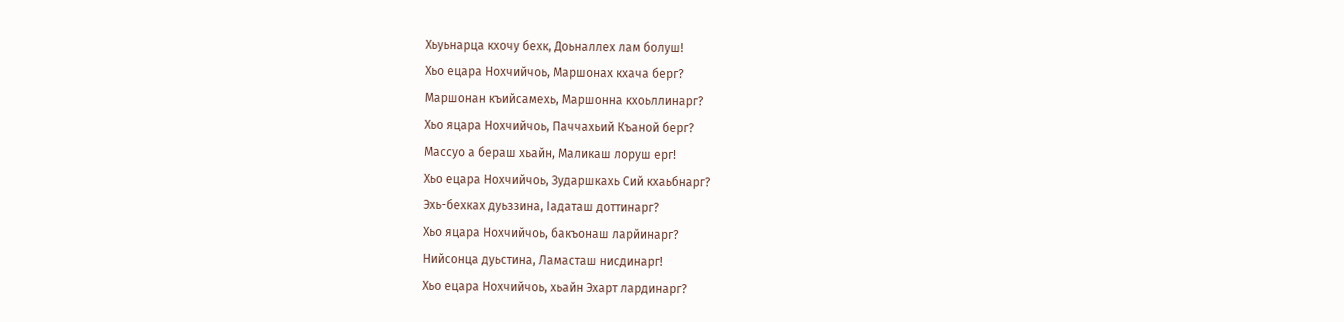Хьуьнарца кхочу бехк, Доьналлех лам болуш!
Хьо ецара Нохчийчоь, Маршонах кхача берг?
Маршонан къийсамехь, Маршонна кхоьллинарг?
Хьо яцара Нохчийчоь, Паччахьий Къаной берг?
Массуо а бераш хьайн, Маликаш лоруш ерг!
Хьо ецара Нохчийчоь, Зударшкахь Сий кхаьбнарг?
Эхь-бехках дуьззина, Iадаташ доттинарг?
Хьо яцара Нохчийчоь, бакъонаш ларйинарг?
Нийсонца дуьстина, Ламасташ нисдинарг!
Хьо ецара Нохчийчоь, хьайн Эхарт лардинарг?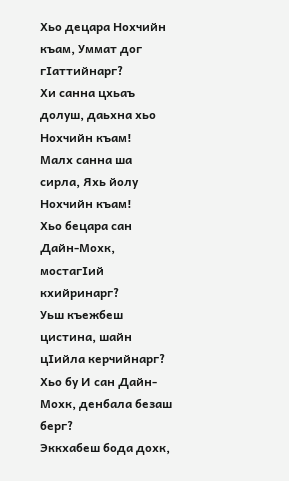Хьо децара Нохчийн къам, Уммат дог гIаттийнарг?
Хи санна цхьаъ долуш, даьхна хьо Нохчийн къам!
Малх санна ша сирла, Яхь йолу Нохчийн къам!
Хьо бецара сан Дайн-Мохк, мостагIий кхийринарг?
Уьш къежбеш цистина, шайн цIийла керчийнарг?
Хьо бу И сан Дайн-Мохк, денбала безаш берг?
Эккхабеш бода дохк,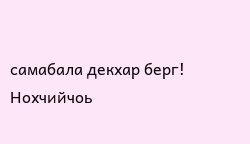самабала декхар берг!
Нохчийчоь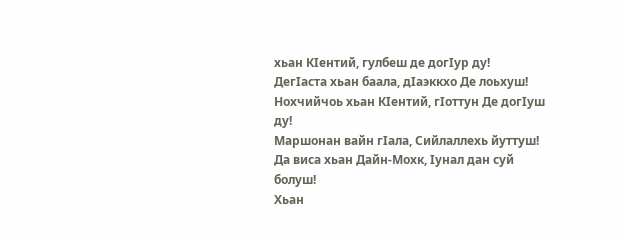хьан КIентий, гулбеш де догIур ду!
ДегIаста хьан баала, дIаэккхо Де лоьхуш!
Нохчийчоь хьан КIентий, гIоттун Де догIуш ду!
Маршонан вайн гIала, Сийлаллехь йуттуш!
Да виса хьан Дайн-Мохк, Iунал дан суй болуш!
Хьан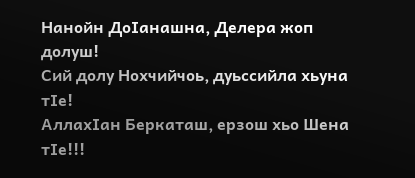Нанойн ДоIанашна, Делера жоп долуш!
Сий долу Нохчийчоь, дуьссийла хьуна тIе!
АллахIан Беркаташ, ерзош хьо Шена тIе!!!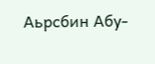Аьрсбин Абу-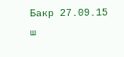Бакр 27.09.15 ш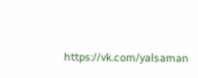https://vk.com/yalsaman